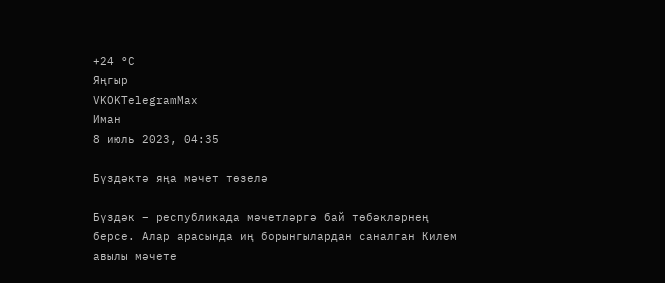+24 °С
Яңгыр
VKOKTelegramMax
Иман
8 июль 2023, 04:35

Бүздәктә яңа мәчет төзелә

Бүздәк – республикада мәчетләргә бай төбәкләрнең берсе. Алар арасында иң борынгылардан саналган Килем авылы мәчете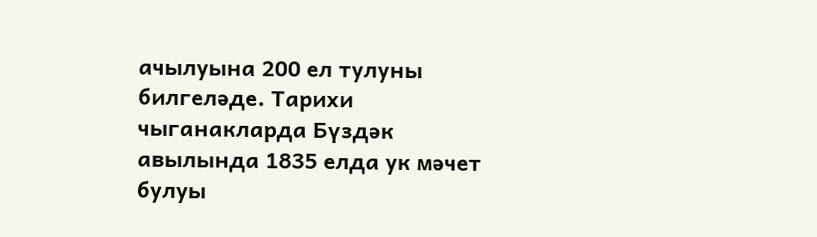ачылуына 200 ел тулуны билгеләде. Тарихи чыганакларда Бүздәк авылында 1835 елда ук мәчет булуы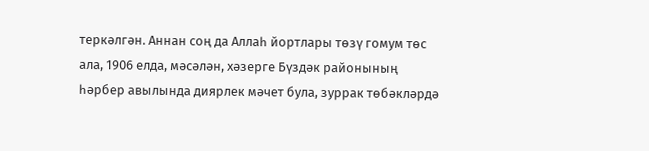теркәлгән. Аннан соң да Аллаһ йортлары төзү гомум төс ала, 1906 елда, мәсәлән, хәзерге Бүздәк районының һәрбер авылында диярлек мәчет була, зуррак төбәкләрдә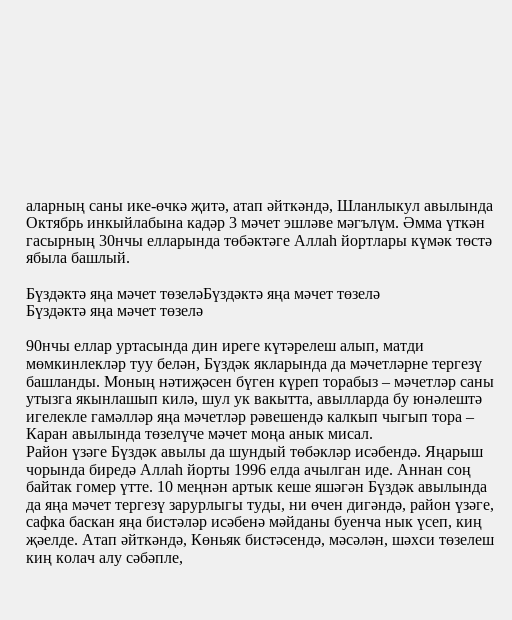аларның саны ике-өчкә җитә, атап әйткәндә, Шланлыкул авылында Октябрь инкыйлабына кадәр 3 мәчет эшләве мәгълүм. Әмма үткән гасырның 30нчы елларында төбәктәге Аллаһ йортлары күмәк төстә ябыла башлый.

Бүздәктә яңа мәчет төзеләБүздәктә яңа мәчет төзелә
Бүздәктә яңа мәчет төзелә

90нчы еллар уртасында дин иреге күтәрелеш алып, матди мөмкинлекләр туу белән, Бүздәк якларында да мәчетләрне тергезү башланды. Моның нәтиҗәсен бүген күреп торабыз – мәчетләр саны утызга якынлашып килә, шул ук вакытта, авылларда бу юнәлештә игелекле гамәлләр яңа мәчетләр рәвешендә калкып чыгып тора – Каран авылында төзелүче мәчет моңа анык мисал.
Район үзәге Бүздәк авылы да шундый төбәкләр исәбендә. Яңарыш чорында биредә Аллаһ йорты 1996 елда ачылган иде. Аннан соң байтак гомер үтте. 10 меңнән артык кеше яшәгән Бүздәк авылында да яңа мәчет тергезү зарурлыгы туды, ни өчен дигәндә, район үзәге, сафка баскан яңа бистәләр исәбенә мәйданы буенча нык үсеп, киң җәелде. Атап әйткәндә, Көньяк бистәсендә, мәсәлән, шәхси төзелеш киң колач алу сәбәпле,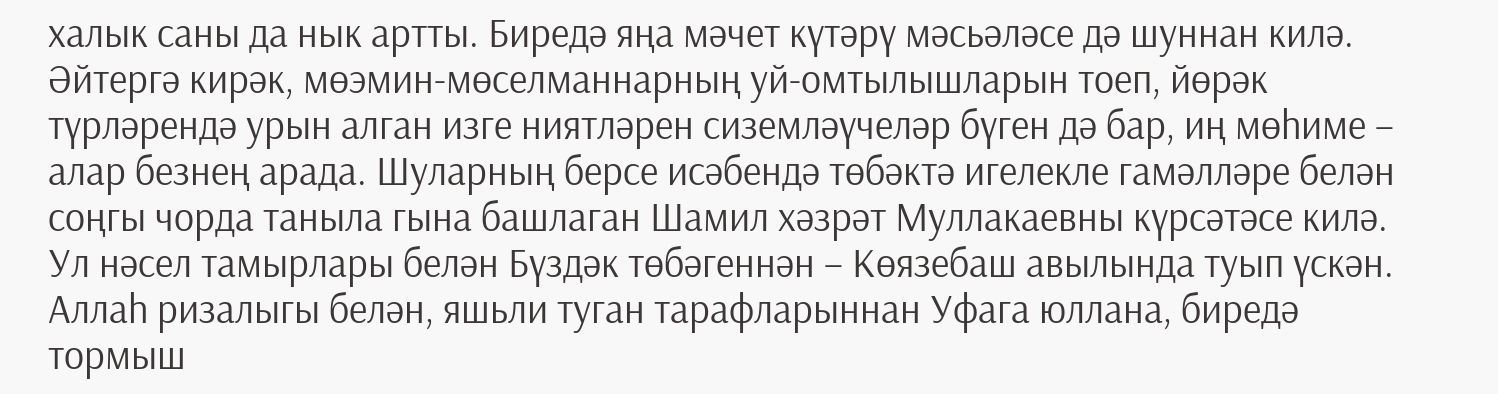халык саны да нык артты. Биредә яңа мәчет күтәрү мәсьәләсе дә шуннан килә.
Әйтергә кирәк, мөэмин-мөселманнарның уй-омтылышларын тоеп, йөрәк түрләрендә урын алган изге ниятләрен сиземләүчеләр бүген дә бар, иң мөһиме – алар безнең арада. Шуларның берсе исәбендә төбәктә игелекле гамәлләре белән соңгы чорда таныла гына башлаган Шамил хәзрәт Муллакаевны күрсәтәсе килә. Ул нәсел тамырлары белән Бүздәк төбәгеннән – Көязебаш авылында туып үскән. Аллаһ ризалыгы белән, яшьли туган тарафларыннан Уфага юллана, биредә тормыш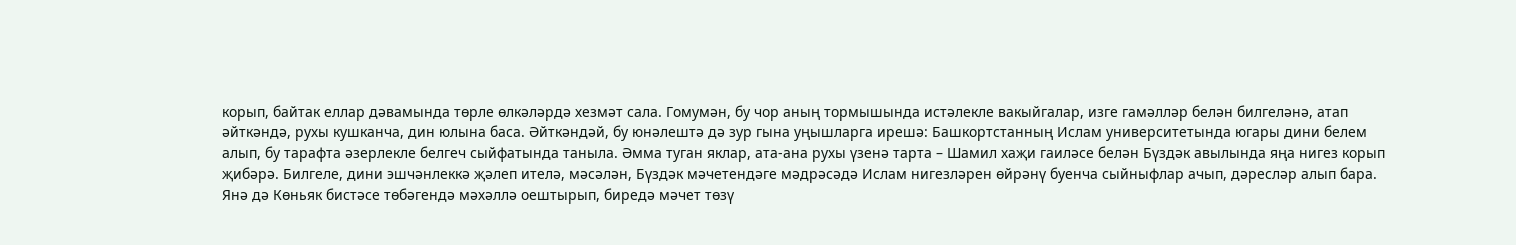корып, байтак еллар дәвамында төрле өлкәләрдә хезмәт сала. Гомумән, бу чор аның тормышында истәлекле вакыйгалар, изге гамәлләр белән билгеләнә, атап әйткәндә, рухы кушканча, дин юлына баса. Әйткәндәй, бу юнәлештә дә зур гына уңышларга ирешә: Башкортстанның Ислам университетында югары дини белем алып, бу тарафта әзерлекле белгеч сыйфатында таныла. Әмма туган яклар, ата-ана рухы үзенә тарта – Шамил хаҗи гаиләсе белән Бүздәк авылында яңа нигез корып җибәрә. Билгеле, дини эшчәнлеккә җәлеп ителә, мәсәлән, Бүздәк мәчетендәге мәдрәсәдә Ислам нигезләрен өйрәнү буенча сыйныфлар ачып, дәресләр алып бара. Янә дә Көньяк бистәсе төбәгендә мәхәллә оештырып, биредә мәчет төзү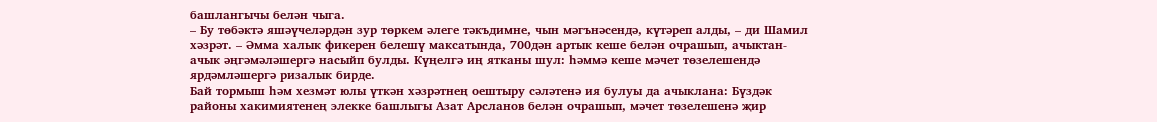башлангычы белән чыга.
– Бу төбәктә яшәүчеләрдән зур төркем әлеге тәкъдимне, чын мәгънәсендә, күтәреп алды, – ди Шамил хәзрәт. – Әмма халык фикерен белешү максатында, 700дән артык кеше белән очрашып, ачыктан-ачык әңгәмәләшергә насыйп булды. Күңелгә иң ятканы шул: һәммә кеше мәчет төзелешендә ярдәмләшергә ризалык бирде.
Бай тормыш һәм хезмәт юлы үткән хәзрәтнең оештыру сәләтенә ия булуы да ачыклана: Бүздәк районы хакимиятенең элекке башлыгы Азат Арсланов белән очрашып, мәчет төзелешенә җир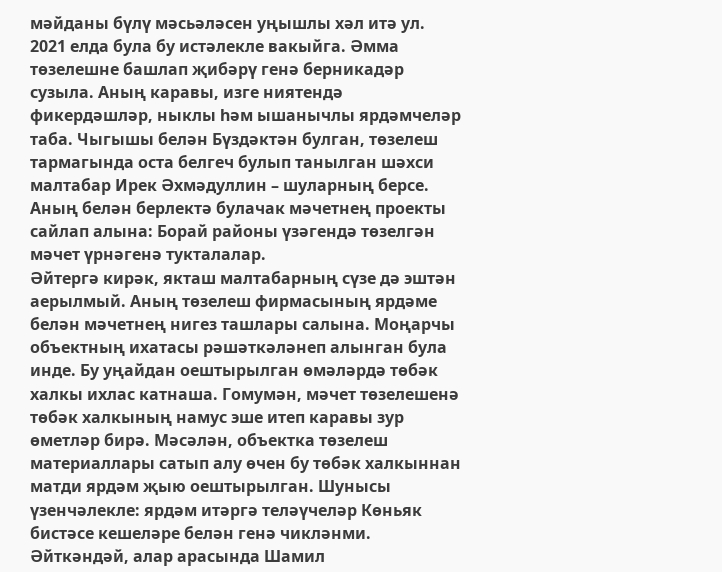мәйданы бүлү мәсьәләсен уңышлы хәл итә ул.
2021 елда була бу истәлекле вакыйга. Әмма төзелешне башлап җибәрү генә берникадәр сузыла. Аның каравы, изге ниятендә фикердәшләр, ныклы һәм ышанычлы ярдәмчеләр таба. Чыгышы белән Бүздәктән булган, төзелеш тармагында оста белгеч булып танылган шәхси малтабар Ирек Әхмәдуллин – шуларның берсе. Аның белән берлектә булачак мәчетнең проекты сайлап алына: Борай районы үзәгендә төзелгән мәчет үрнәгенә тукталалар.
Әйтергә кирәк, якташ малтабарның сүзе дә эштән аерылмый. Аның төзелеш фирмасының ярдәме белән мәчетнең нигез ташлары салына. Моңарчы объектның ихатасы рәшәткәләнеп алынган була инде. Бу уңайдан оештырылган өмәләрдә төбәк халкы ихлас катнаша. Гомумән, мәчет төзелешенә төбәк халкының намус эше итеп каравы зур өметләр бирә. Мәсәлән, объектка төзелеш материаллары сатып алу өчен бу төбәк халкыннан матди ярдәм җыю оештырылган. Шунысы үзенчәлекле: ярдәм итәргә теләүчеләр Көньяк бистәсе кешеләре белән генә чикләнми. Әйткәндәй, алар арасында Шамил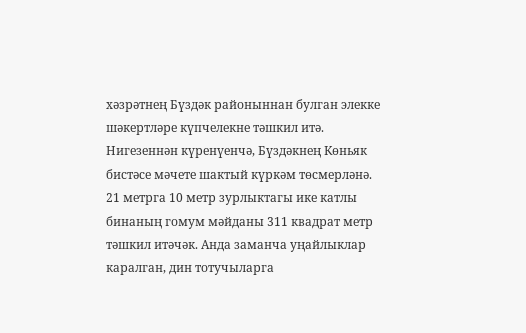хәзрәтнең Бүздәк районыннан булган элекке шәкертләре күпчелекне тәшкил итә.
Нигезеннән күренүенчә, Бүздәкнең Көньяк бистәсе мәчете шактый күркәм төсмерләнә. 21 метрга 10 метр зурлыктагы ике катлы бинаның гомум мәйданы 311 квадрат метр тәшкил итәчәк. Анда заманча уңайлыклар каралган, дин тотучыларга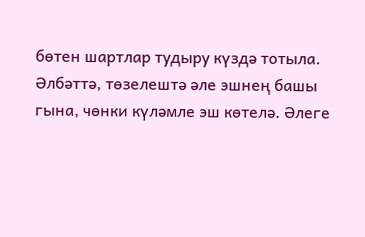бөтен шартлар тудыру күздә тотыла.
Әлбәттә, төзелештә әле эшнең башы гына, чөнки күләмле эш көтелә. Әлеге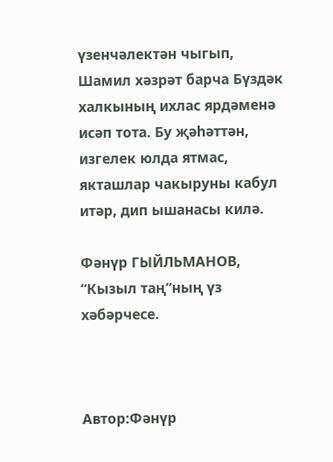үзенчәлектән чыгып, Шамил хәзрәт барча Бүздәк халкының ихлас ярдәменә исәп тота. Бу җәһәттән, изгелек юлда ятмас, якташлар чакыруны кабул итәр, дип ышанасы килә.

Фәнүр ГЫЙЛЬМАНОВ,
“Кызыл таң”ның үз хәбәрчесе.



Автор:Фәнүр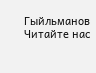Гыйльманов
Читайте нас